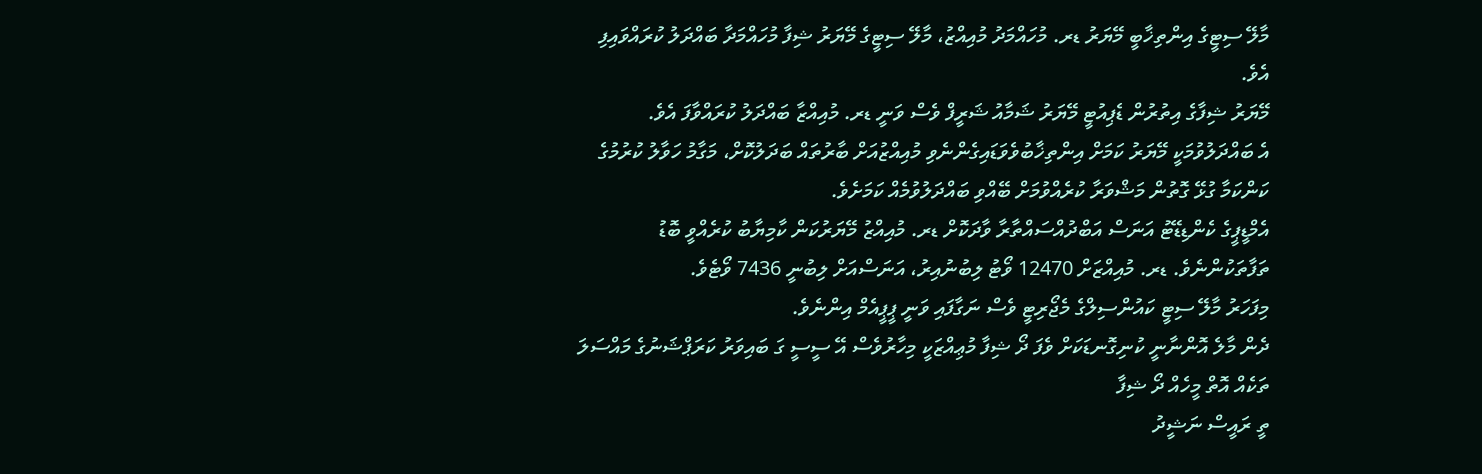މާލޭ ސިޓީގެ އިންތިޚާބީ މޭޔަރު ޑރ. މުހައްމަދު މުއިއްޒު، މާލޭ ސިޓީގެ މޭޔަރު ޝިފާ މުހައްމަދާ ބައްދަލު ކުރައްވައިފި އެވެ.
މޭޔަރު ޝިފާގެ އިތުރުން ޑެޕިއުޓީ މޭޔަރު ޝަމާއު ޝަރީފް ވެސް ވަނީ ޑރ. މުއިއްޒާ ބައްދަލު ކުރައްވާފަ އެވެ.
އެ ބައްދަލުވުމަކީ މޭޔަރު ކަމަށް އިންތިޚާބުވެވަޑައިގެންނެވި މުއިއްޒުއަށް ބާރުތައް ބަދަލުކޮށް، މަގާމު ހަވާލު ކުރުމުގެ ކަންކަމާ ގުޅޭ ގޮތުން މަޝްވަރާ ކުރެއްވުމަށް ބޭއްވި ބައްދަލުވުމެއް ކަމަށެވެ.
އެމްޑީޕީގެ ކެންޑިޑޭޓު އަނަސް އަބްދުއްސައްތާރާ ވާދަކޮށް ޑރ. މުއިއްޒު މޭޔަރުކަން ކާމިޔާބު ކުރެއްވީ ބޮޑު ތަފާތަކުންނެވެ. ޑރ. މުއިއްޒަށް 12470 ވޯޓު ލިބުނުއިރު، އަނަސްއަށް ލިބުނީ 7436 ވޯޓެވެ.
މިފަހަރު މާލޭ ސިޓީ ކައުންސިލްގެ މެޖޯރިޓީ ވެސް ނަގާފައި ވަނީ ޕީޕީއެމް އިންނެވެ.
ދެން މާލެ އޮންނާނީ ކުނިގޮނޑަކަށް ވެފަ ދޯ ޝިފާ މުޢިއްޒަކީ މިހާރުވެސް އޭ ސީސީ ގަ ބައިވަރު ކަރަޕްޝަނުގެ މައްސަލަ ތަކެއް އޮތް މީހެއް ދޯ ޝިފާ
ތީ ރައީސް ނަޝީދު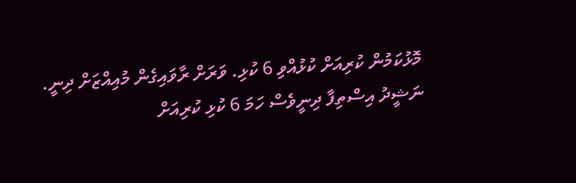މޮޅުކަމުން ކުރިއަށް ކުޅުއްވި 6 ކުޅި. ވަރަށް ރާވައިގެން މުއިއްޒަށް ދިނީ. ނަޝީދު އިސްތިފާ ދިނީވެސް ހަމަ 6 ކުޅި ކުރިއަށް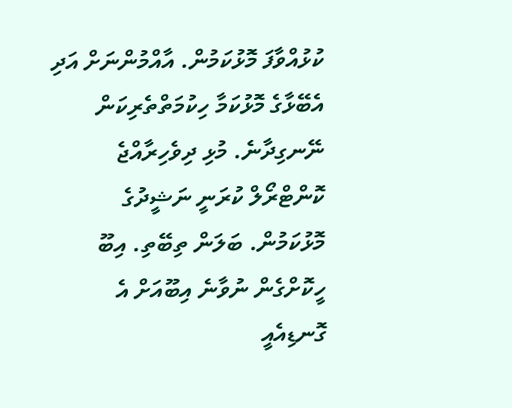ކުޅުއްވާފަ މޮޅުކަމުން. އާއްމުންނަށް އަދި އެބޭޅާގެ މޮޅުކަމާ ހިކުމަތްތެރިކަން ނޭނގިދާނެ. މުޅި ދިވެހިރާއްޖެ ކޮންޓްރޯލް ކުރަނީ ނަޝީދުގެ މޮޅުކަމުން. ބަލަން ތިބޭތި. އިބޫ ހީކޮށްގެން ނުވާނެ އިބޫއަށް އެ ގޮނޑިއެއީ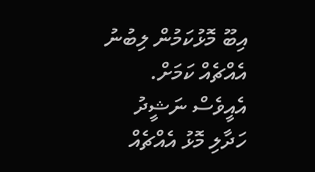އިބޫ މޮޅުކަމުން ލިބުނު އެއްޗެއް ކަމަށް. އެއީވެސް ނަޝީދު ހަދާލި މޮޅު އެއްޗެއް